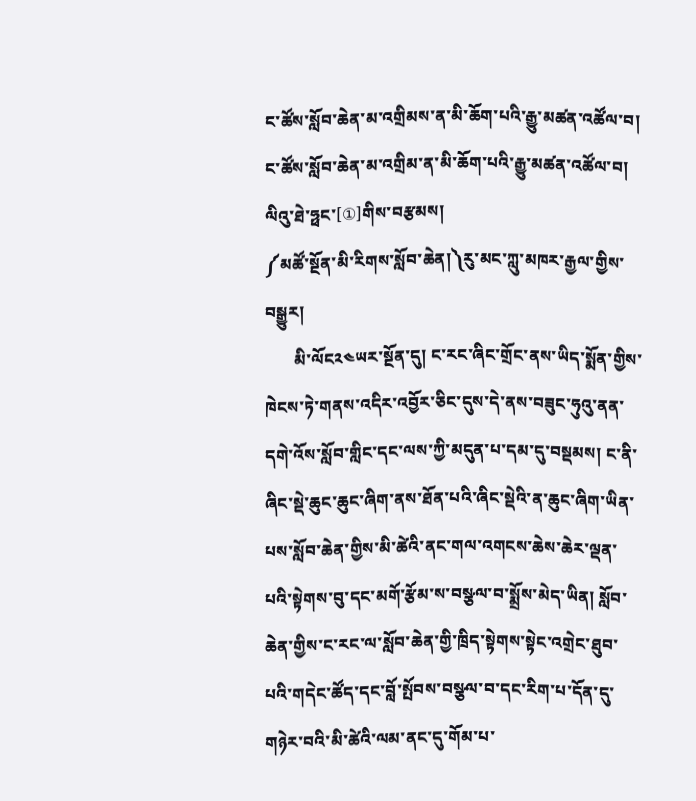ང་ཚོས་སློབ་ཆེན་མ་འགྲིམས་ན་མི་ཆོག་པའི་རྒྱུ་མཚན་འཚོལ་བ།
ང་ཚོས་སློབ་ཆེན་མ་འགྲིམ་ན་མི་ཆོག་པའི་རྒྱུ་མཚན་འཚོལ་བ།
ལིའུ་ཐེ་ཧྥང་[①]གིས་བརྩམས།
༼མཚོ་སྔོན་མི་རིགས་སློབ་ཆེན།༽རུ་མང་ཀླུ་མཁར་རྒྱལ་གྱིས་བསྒྱུར།
       མི་ལོང༢༤ཡར་སྔོན་དུ། ང་རང་ཞིང་གྲོང་ནས་ཡིད་སྨོན་གྱིས་ཁེངས་ཏེ་གནས་འདིར་འབྱོར་ཅིང་དུས་དེ་ནས་བཟུང་ཧུའུ་ནན་དགེ་འོས་སློབ་གླིང་དང་ལས་ཀྱི་མདུན་པ་དམ་དུ་བསྡམས། ང་ནི་ཞིང་སྡེ་ཆུང་ཆུང་ཞིག་ནས་ཐོན་པའི་ཞིང་སྡེའི་ན་ཆུང་ཞིག་ཡིན་པས་སློབ་ཆེན་གྱིས་མི་ཚེའི་ནང་གལ་འགངས་ཆེས་ཆེར་ལྡན་པའི་སྟེགས་བུ་དང་མགོ་རྩོམ་ས་བསྩལ་བ་སྨྲོས་མེད་ཡིན། སློབ་ཆེན་གྱིས་ང་རང་ལ་སློབ་ཆེན་གྱི་ཁྲིད་སྟེགས་སྟེང་འགྲེང་ཐུབ་པའི་གདེང་ཚོད་དང་བློ་སྤོབས་བསྩལ་བ་དང་རིག་པ་དོན་དུ་གཉེར་བའི་མི་ཚེའི་ལམ་ནང་དུ་གོམ་པ་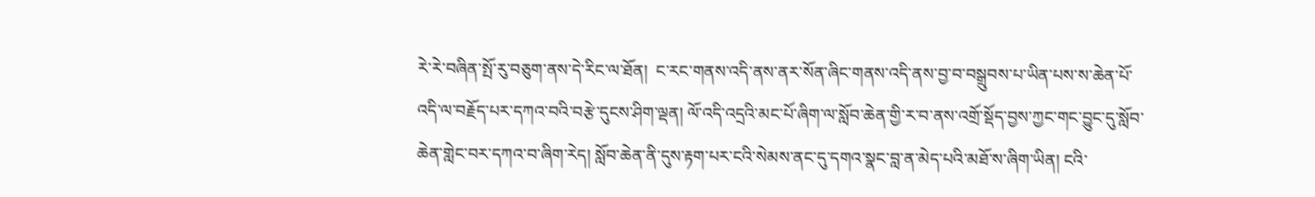རེ་རེ་བཞིན་སྤོ་རུ་བཅུག་ནས་དེ་རིང་ལ་ཐོན།  ང་རང་གནས་འདི་ནས་ནར་སོན་ཞིང་གནས་འདི་ནས་བྱ་བ་བསྒྲུབས་པ་ཡིན་པས་ས་ཆེན་པོ་འདི་ལ་བརྗོད་པར་དཀའ་བའི་བརྩེ་དུངས་ཤིག་ལྡན། ལོ་འདི་འདྲའི་མང་པོ་ཞིག་ལ་སློབ་ཆེན་གྱི་ར་བ་ནས་འགྲོ་སྡོད་བྱས་ཀྱང་གང་བྱུང་དུ་སློབ་ཆེན་གླེང་བར་དཀའ་བ་ཞིག་རེད། སློབ་ཆེན་ནི་དུས་རྟག་པར་ངའི་སེམས་ནང་དུ་དགའ་སྣང་བླ་ན་མེད་པའི་མཐོ་ས་ཞིག་ཡིན། ངའི་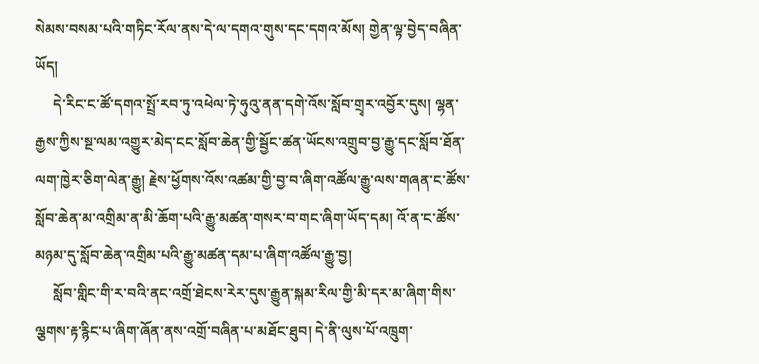སེམས་བསམ་པའི་གཏིང་རོལ་ནས་དེ་ལ་དགའ་གུས་དང་དགའ་མོས། གྱེན་ལྟ་བྱེད་བཞིན་ཡོད།
     དེ་རིང་ང་ཚོ་དགའ་སྤྲོ་རབ་ཏུ་འཕེལ་ཏེ་ཧུའུ་ནན་དགེ་འོས་སློབ་གྲྭར་འབྱོར་དུས། ལྷན་རྒྱས་ཀྱིས་སྔ་ལམ་འགྱུར་མེད་ངང་སློབ་ཆེན་གྱི་སྦྱོང་ཚན་ཡོངས་འགྲུབ་བྱ་རྒྱུ་དང་སློབ་ཐོན་ལག་ཁྱེར་ཅིག་ལེན་རྒྱུ། རྗེས་ཕྱོགས་འོས་འཚམ་གྱི་བྱ་བ་ཞིག་འཚོལ་རྒྱུ་ལས་གཞན་ང་ཚོས་སློབ་ཆེན་མ་འགྲིམ་ན་མི་ཆོག་པའི་རྒྱུ་མཚན་གསར་བ་གང་ཞིག་ཡོད་དམ། འོ་ན་ང་ཚོས་མཉམ་དུ་སློབ་ཆེན་འགྲིམ་པའི་རྒྱུ་མཚན་དམ་པ་ཞིག་འཚོལ་རྒྱུ་བྱ།
     སློབ་གླིང་གི་ར་བའི་ནང་འགྲོ་ཐེངས་རེར་དུས་རྒྱུན་སྐམ་རིལ་གྱི་མི་དར་མ་ཞིག་གིས་ལྕགས་རྟ་རྙིང་པ་ཞིག་ཞོན་ནས་འགྲོ་བཞིན་པ་མཐོང་ཐུབ། དེ་ནི་ལུས་པོ་འཁྲུག་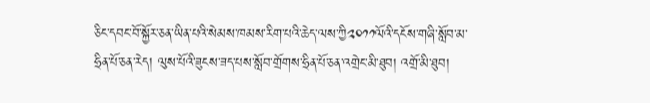ཅིང་དབང་བོ་སྐྱོར་ཅན་ཡིན་པའི་སེམས་ཁམས་རིག་པའི་ཆེད་ལས་ཀྱི༢༠༡༡ལོའི་དངོས་གཞི་སློབ་མ་ཧྲིན་པོ་ཅན་རེད། ལུས་པོའི་ཟུངས་ཟད་པས་སློབ་གྲོགས་ཧྲིན་པོ་ཅན་འགྲེང་མི་ཐུབ། འགྲོ་མི་ཐུབ།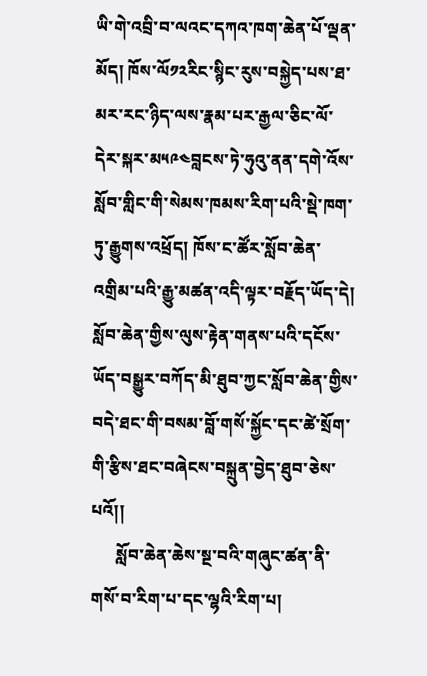ཡི་གེ་འབྲི་བ་ལའང་དཀའ་ཁག་ཆེན་པོ་ལྡན་མོད། ཁོས་ལོ༡༢རིང་སྙིང་རུས་བསྐྱེད་པས་ཐ་མར་རང་ཉིད་ལས་རྣམ་པར་རྒྱལ་ཅིང་ལོ་དེར་སྐར་མ༥༩༤བླངས་ཏེ་ཧུའུ་ནན་དགེ་འོས་སློབ་གླིང་གི་སེམས་ཁམས་རིག་པའི་སྡེ་ཁག་ཏུ་རྒྱུགས་འཕྲོད། ཁོས་ང་ཚོར་སློབ་ཆེན་འགྲིམ་པའི་རྒྱུ་མཚན་འདི་ལྟར་བརྗོད་ཡོད་དེ། སློབ་ཆེན་གྱིས་ལུས་རྟེན་གནས་པའི་དངོས་ཡོད་བསྒྱུར་བཀོད་མི་ཐུབ་ཀྱང་སློབ་ཆེན་གྱིས་བདེ་ཐང་གི་བསམ་བློ་གསོ་སྐྱོང་དང་ཚེ་སྲོག་གི་རྩིས་ཐང་བཞེངས་བསྐྲུན་བྱེད་ཐུབ་ཅེས་པའོ།།
      སློབ་ཆེན་ཆེས་སྔ་བའི་གཞུང་ཚན་ནི་གསོ་བ་རིག་པ་དང་ལྷའི་རིག་པ།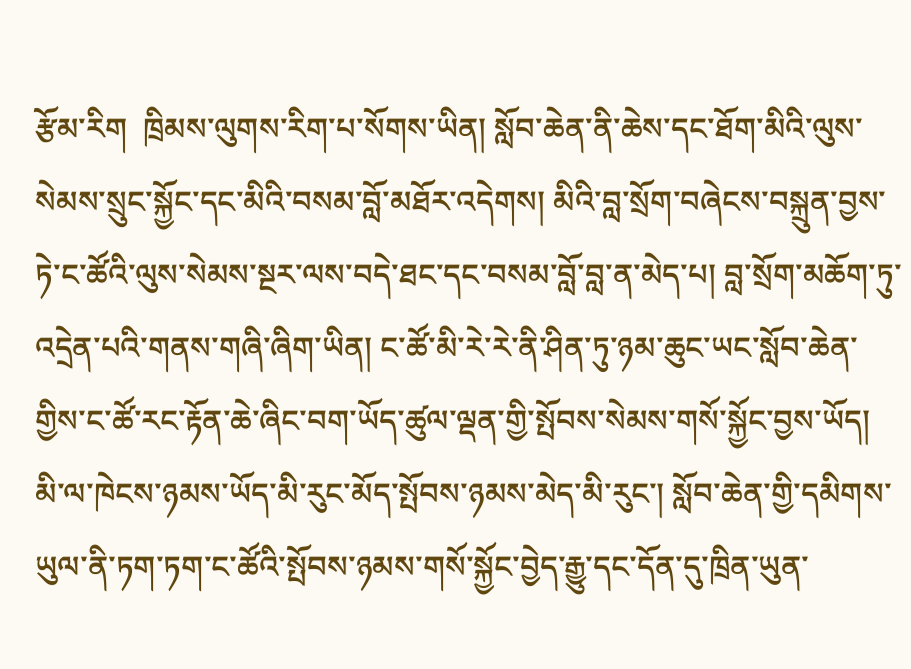རྩོམ་རིག  ཁྲིམས་ལུགས་རིག་པ་སོགས་ཡིན། སློབ་ཆེན་ནི་ཆེས་དང་ཐོག་མིའི་ལུས་སེམས་སྲུང་སྐྱོང་དང་མིའི་བསམ་བློ་མཐོར་འདེགས། མིའི་བླ་སྲོག་བཞེངས་བསྐྲུན་བྱས་ཏེ་ང་ཚོའི་ལུས་སེམས་སྔར་ལས་བདེ་ཐང་དང་བསམ་བློ་བླ་ན་མེད་པ། བླ་སྲོག་མཆོག་ཏུ་འདྲེན་པའི་གནས་གཞི་ཞིག་ཡིན། ང་ཚོ་མི་རེ་རེ་ནི་ཤིན་ཏུ་ཉམ་ཆུང་ཡང་སློབ་ཆེན་གྱིས་ང་ཚོ་རང་རྟོན་ཆེ་ཞིང་བག་ཡོད་ཚུལ་ལྡན་གྱི་སྤོབས་སེམས་གསོ་སྐྱོང་བྱས་ཡོད། མི་ལ་ཁེངས་ཉམས་ཡོད་མི་རུང་མོད་སྤོབས་ཉམས་མེད་མི་རུང་། སློབ་ཆེན་གྱི་དམིགས་ཡུལ་ནི་ཏག་ཏག་ང་ཚོའི་སྤོབས་ཉམས་གསོ་སྐྱོང་བྱེད་རྒྱུ་དང་དོན་དུ་ཁྲིན་ཡུན་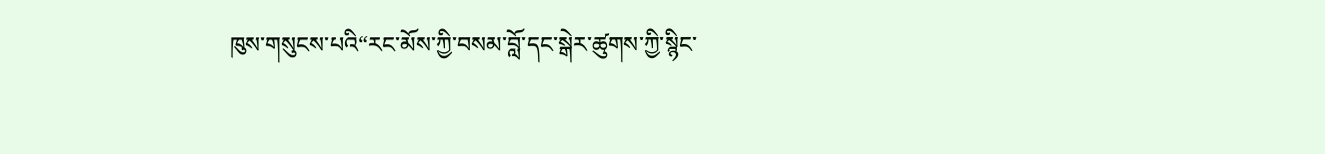ཁུས་གསུངས་པའི“རང་མོས་ཀྱི་བསམ་བློ་དང་སྒེར་ཚུགས་ཀྱི་སྙིང་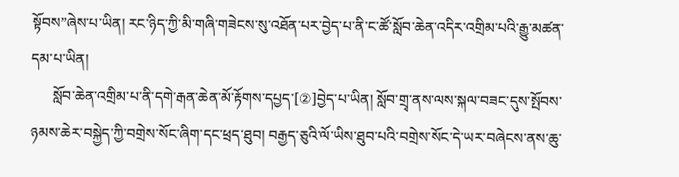སྟོབས”ཞེས་པ་ཡིན། རང་ཉིད་ཀྱི་མི་གཞི་གཟེངས་སུ་འཐོན་པར་བྱེད་པ་ནི་ང་ཚོ་སློབ་ཆེན་འདིར་འགྲིམ་པའི་རྒྱུ་མཚན་དམ་པ་ཡིན།
      སློབ་ཆེན་འགྲིམ་པ་ནི་དགེ་རྒན་ཆེན་མོ་རྟོགས་དཔྱད་[②]བྱེད་པ་ཡིན། སློབ་གྲྭ་ནས་ལས་སྐལ་བཟང་དུས་སྤོབས་ཉམས་ཆེར་བསྐྱེད་ཀྱི་བགྲེས་སོང་ཞིག་དང་ཕྲད་ཐུབ། བརྒྱད་ཅུའི་ལོ་ཡིས་ཐུབ་པའི་བགྲེས་སོང་དེ་ཡར་བཞེངས་ནས་ཆུ་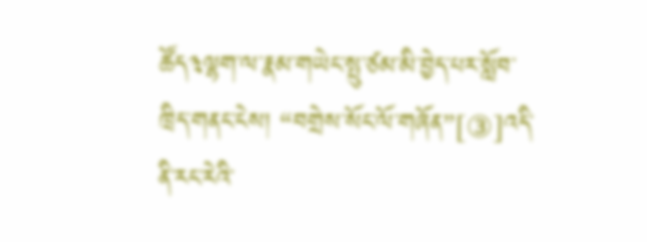ཚོད༣ལྷག་ལ་རྣམ་གཡེང་སྤུ་ཙམ་མི་བྱེད་པར་སློབ་ཁྲིད་གནང་ངེས། “བགྲེས་སོང་ལོ་གཞོན”[③]འདི་ནི་རང་རེའི་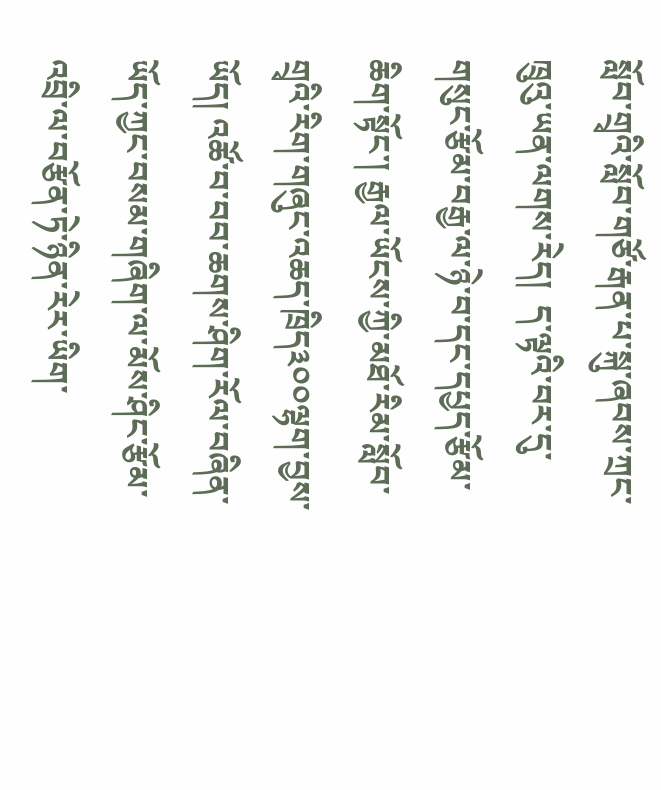སློབ་གྲྭའི་སློབ་གཙོ་རྒན་པ་སྐུ་ཞབས་ཀྲང་ཁྲུའུ་ཡན་ལགས་རེད།  ད་ལྟའི་བར་དུ་གསུང་རྩོམ་བརྒྱ་ལ་ཉེ་བ་དང་དཔྱད་རྩོམ་ཆིག་སྟོང་། རྒྱལ་ཡོངས་ཀྱི་མཐོ་རིམ་སློབ་གྲྭའི་རིག་གཞུང་འཆད་ཁྲིད༣༠༠ལྷག་བྱས་ཡོད། འཚོ་བ་བབ་ཆགས་ཤིག་རོལ་བཞིན་ཡོད་ཀྱང་བསམ་གཞིག་ལ་མོས་ཤིང་རྩོམ་འབྲི་ལ་བརྩོན་ཏེ་ཉིན་རེར་ཡིག་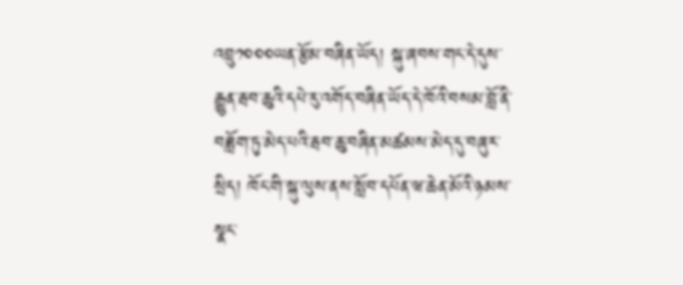འབྲུ༡༠༠༠ཡན་རྩོམ་བཞིན་ཡོད། སྐུ་ཞབས་གང་དེ་དུས་རྒྱུན་རྦབ་ཆུའི་དཔེ་རུ་འགོད་བཞིན་ཡོད་དེ་ཁོའི་བསམ་བློ་ནི་བཟློག་ཏུ་མེད་པའི་རྦབ་ཆུ་བཞིན་མཚམས་མེད་དུ་བཞུར་སྲིད། ཁོང་གི་སྐུ་ལུས་ནས་སློབ་དཔོན་ཝ་ཆེན་མོའི་ཉམས་སྣང་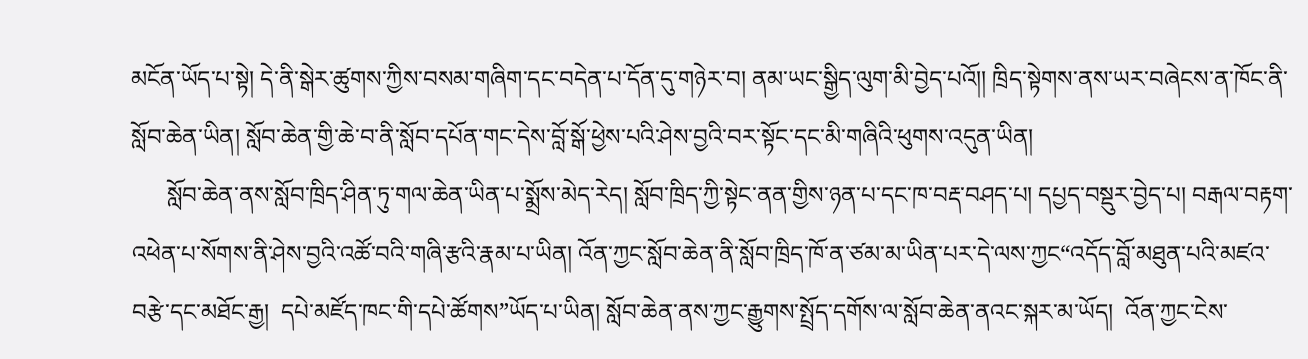མངོན་ཡོད་པ་སྟེ། དེ་ནི་སྒེར་ཚུགས་ཀྱིས་བསམ་གཞིག་དང་བདེན་པ་དོན་དུ་གཉེར་བ། ནམ་ཡང་སྒྱིད་ལུག་མི་བྱེད་པའོ།། ཁྲིད་སྟེགས་ནས་ཡར་བཞེངས་ན་ཁོང་ནི་སློབ་ཆེན་ཡིན། སློབ་ཆེན་གྱི་ཆེ་བ་ནི་སློབ་དཔོན་གང་དེས་བློ་སྒོ་ཕྱེས་པའི་ཤེས་བྱའི་བར་སྟོང་དང་མི་གཞིའི་ཕུགས་འདུན་ཡིན།
      སློབ་ཆེན་ནས་སློབ་ཁྲིད་ཤིན་ཏུ་གལ་ཆེན་ཡིན་པ་སྨྲོས་མེད་རེད། སློབ་ཁྲིད་ཀྱི་སྟེང་ནན་གྱིས་ཉན་པ་དང་ཁ་བརྡ་བཤད་པ། དཔྱད་བསྡུར་བྱེད་པ། བརྒལ་བརྟག་འཕེན་པ་སོགས་ནི་ཤེས་བྱའི་འཚོ་བའི་གཞི་རྩའི་རྣམ་པ་ཡིན། འོན་ཀྱང་སློབ་ཆེན་ནི་སློབ་ཁྲིད་ཁོ་ན་ཙམ་མ་ཡིན་པར་དེ་ལས་ཀྱང“འདོད་བློ་མཐུན་པའི་མཛའ་བརྩེ་དང་མཐོང་རྒྱ།  དཔེ་མཛོད་ཁང་གི་དཔེ་ཚོགས”ཡོད་པ་ཡིན། སློབ་ཆེན་ནས་ཀྱང་རྒྱུགས་སྤྲོད་དགོས་ལ་སློབ་ཆེན་ནའང་སྐར་མ་ཡོད།  འོན་ཀྱང་ངེས་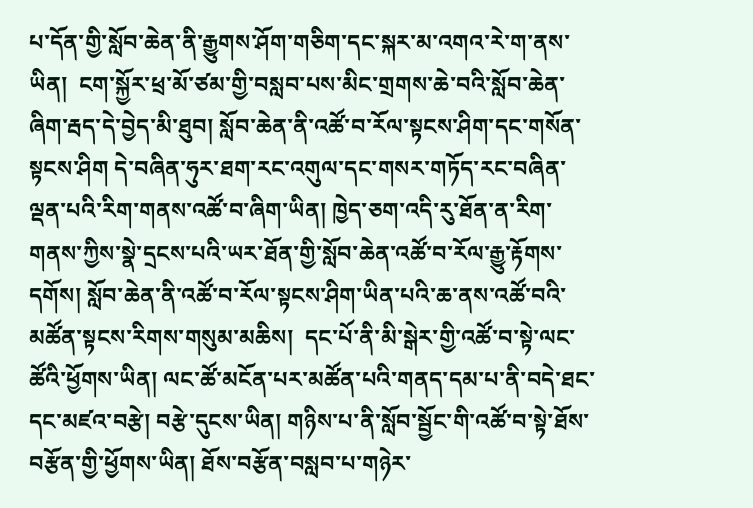པ་དོན་གྱི་སློབ་ཆེན་ནི་རྒྱུགས་ཤོག་གཅིག་དང་སྐར་མ་འགའ་རེ་ག་ནས་ཡིན།  ངག་སྐྱོར་ཕྲ་མོ་ཙམ་གྱི་བསླབ་པས་མིང་གྲགས་ཆེ་བའི་སློབ་ཆེན་ཞིག་རྦད་དེ་བྱེད་མི་ཐུབ། སློབ་ཆེན་ནི་འཚོ་བ་རོལ་སྟངས་ཤིག་དང་གསོན་སྟངས་ཤིག དེ་བཞིན་ཧུར་ཐག་རང་འགུལ་དང་གསར་གཏོད་རང་བཞིན་ལྡན་པའི་རིག་གནས་འཚོ་བ་ཞིག་ཡིན། ཁྱེད་ཅག་འདི་རུ་ཐོན་ན་རིག་གནས་ཀྱིས་སྣེ་དྲངས་པའི་ཡར་ཐོན་གྱི་སློབ་ཆེན་འཚོ་བ་རོལ་རྒྱུ་རྟོགས་དགོས། སློབ་ཆེན་ནི་འཚོ་བ་རོལ་སྟངས་ཤིག་ཡིན་པའི་ཆ་ནས་འཚོ་བའི་མཚོན་སྟངས་རིགས་གསུམ་མཆིས།  དང་པོ་ནི་མི་སྒེར་གྱི་འཚོ་བ་སྟེ་ལང་ཚོའི་ཕྱོགས་ཡིན། ལང་ཚོ་མངོན་པར་མཚོན་པའི་གནད་དམ་པ་ནི་བདེ་ཐང་དང་མཛའ་བརྩེ། བརྩེ་དུངས་ཡིན། གཉིས་པ་ནི་སློབ་སྦྱོང་གི་འཚོ་བ་སྟེ་ཐོས་བརྩོན་གྱི་ཕྱོགས་ཡིན། ཐོས་བརྩོན་བསླབ་པ་གཉེར་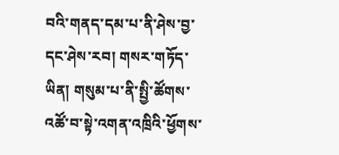བའི་གནད་དམ་པ་ནི་ཤེས་བྱ་དང་ཤེས་རབ། གསར་གཏོད་ཡིན། གསུམ་པ་ནི་སྤྱི་ཚོགས་འཚོ་བ་སྟེ་འགན་འཁྲིའི་ཕྱོགས་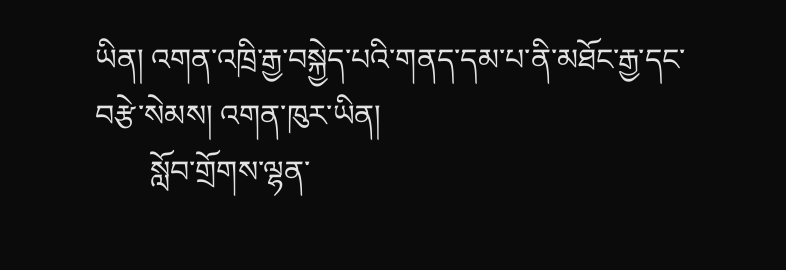ཡིན། འགན་འཁྲི་རྒྱ་བསྐྱེད་པའི་གནད་དམ་པ་ནི་མཐོང་རྒྱ་དང་བརྩེ་སེམས། འགན་ཁུར་ཡིན།
       སློབ་གྲོགས་ལྷན་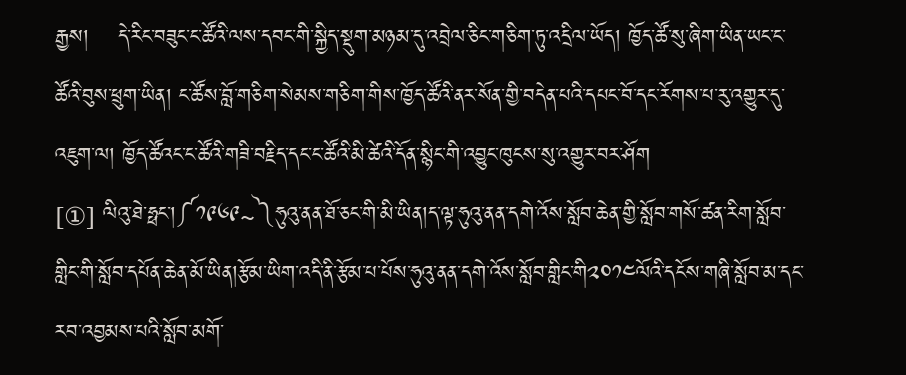རྒྱས།    དེ་རིང་བཟུང་ང་ཚོའི་ལས་དབང་གི་སྐྱིད་སྡུག་མཉམ་དུ་འབྲེལ་ཅིང་གཅིག་ཏུ་འདྲིལ་ཡོད། ཁྱོད་ཚོ་སུ་ཞིག་ཡིན་ཡང་ང་ཚོའི་བུས་ཕྲུག་ཡིན། ང་ཚོས་བློ་གཅིག་སེམས་གཅིག་གིས་ཁྱོད་ཚོའི་ནར་སོན་གྱི་བདེན་པའི་དཔང་བོ་དང་རོགས་པ་རུ་འགྱུར་དུ་འཇུག་ལ། ཁྱོད་ཚོའང་ང་ཚོའི་གཟི་བརྗིད་དང་ང་ཚོའི་མི་ཚེའི་དོན་སྙིང་གི་འབྱུང་ཁུངས་སུ་འགྱུར་བར་ཤོག
[①] ལིའུ་ཐེ་ཧྥང་།༼༡༩༦༩~༽ཧུའུ་ནན་ཐོ་ཅང་གི་མི་ཡིན།ད་ལྟ་ཧུའུ་ནན་དགེ་འོས་སློབ་ཆེན་གྱི་སློབ་གསོ་ཚན་རིག་སློབ་གླིང་གི་སློབ་དཔོན་ཆེན་མོ་ཡིན།རྩོམ་ཡིག་འདི་ནི་རྩོམ་པ་པོས་ཧུའུ་ནན་དགེ་འོས་སློབ་གླིང་གི༢༠༡༤ལོའི་དངོས་གཞི་སློབ་མ་དང་རབ་འབྱམས་པའི་སློབ་མགོ་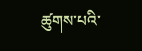ཚུགས་པའི་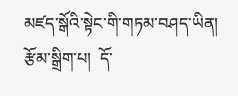མཛད་སྒོའི་སྟེང་གི་གཏམ་བཤད་ཡིན།
རྩོམ་སྒྲིག་པ།  དོ་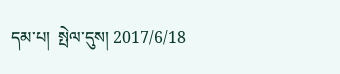དམ་པ།  སྤེལ་དུས། 2017/6/18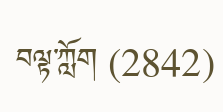བལྟ་ཀློག (2842)